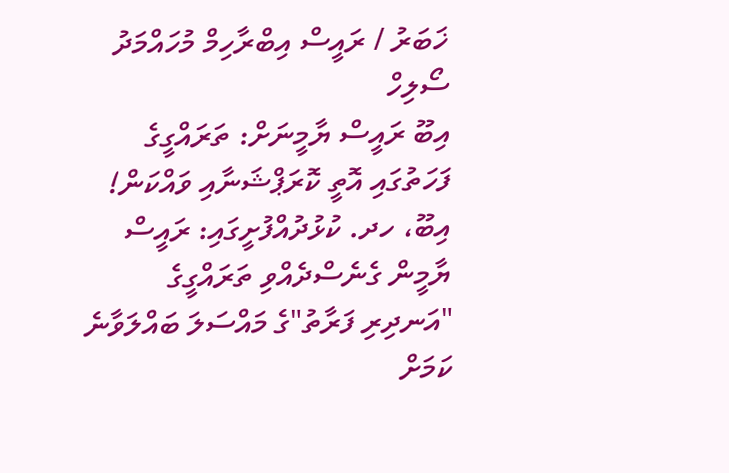ޚަބަރު / ރައީސް އިބްރާހިމް މުހައްމަދު ސޯލިހް
އިބޫ ރައީސް ޔާމީނަށް: ތަރައްގީގެ ފަހަތުގައި އޮތީ ކޮރަޕްޝަނާއި ވައްކަން!
އިބޫ، ހދ. ކުޅުދުއްފުށީގައި: ރައީސް ޔާމީން ގެނެސްދެއްވި ތަރައްގީގެ "އަނދިރި ފަރާތު"ގެ މައްސަލަ ބައްލަވާނެ ކަމަށް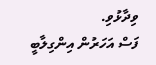ވިދާޅުވި.
ފަސް އަހަރުން އިންގިލާބީ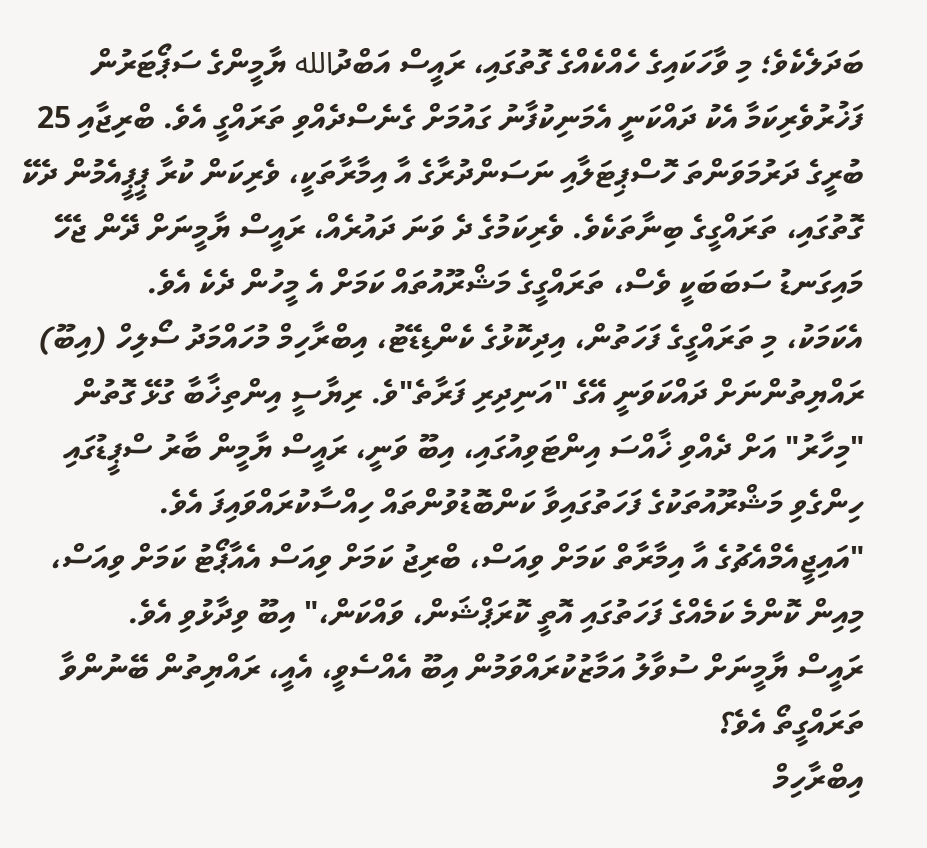ބަދަލެކެވެ؛ މި ވާހަކައިގެ ހެއްކެއްގެ ގޮތުގައި، ރައީސް އަބްދުالله ޔާމީންގެ ސަޕޯޓަރުން ފަޚުރުވެރިކަމާ އެކު ދައްކަނީ އެމަނިކުފާނު ގައުމަށް ގެނެސްދެއްވި ތަރައްގީ އެވެ. ބްރިޖާއި 25 ބުރީގެ ދަރުމަވަންތަ ހޮސްޕިޓަލާއި ނަސަންދުރާގެ އާ އިމާރާތަކީ، ވެރިކަން ކުރާ ޕީޕީއެމުން ދެކޭ ގޮތުގައި، ތަރައްގީގެ ބިނާތަކެވެ. ވެރިކަމުގެ ދެ ވަނަ ދައުރެއް، ރައީސް ޔާމީނަށް ދޭން ޖެހޭ މައިގަނޑު ސަބަބަކީ ވެސް، ތަރައްގީގެ މަޝްރޫއުތައް ކަމަށް އެ މީހުން ދެކެ އެވެ.
އެކަމަކު، މި ތަރައްގީގެ ފަހަތުން، އިދިކޮޅުގެ ކެންޑިޑޭޓު، އިބްރާހިމް މުހައްމަދު ސޯލިހް (އިބޫ) ރައްޔިތުންނަށް ދައްކަވަނީ އޭގެ "އަނިދިރި ފަރާތެ"ވެ. ރިޔާސީ އިންތިޚާބާ ގުޅޭ ގޮތުން "މިހާރު" އަށް ދެއްވި ޚާއްސަ އިންޓަވިއުގައި، އިބޫ ވަނީ، ރައީސް ޔާމީން ބާރު ސްޕީޑުގައި ހިންގެވި މަޝްރޫއުތަކުގެ ފަހަތުގައިވާ ކަންބޮޑުވުންތައް ހިއްސާކުރައްވައިފަ އެވެ.
"އައިޖީއެމްއެޗުގެ އާ އިމާރާތް ކަމަށް ވިއަސް، ބްރިޖު ކަމަށް ވިއަސް އެއާޕޯޓު ކަމަށް ވިއަސް، މިއިން ކޮންމެ ކަމެއްގެ ފަހަތުގައި އޮތީ ކޮރަޕްޝަން، ވައްކަން،" އިބޫ ވިދާޅުވި އެވެ.
ރައީސް ޔާމީނަށް ސުވާލު އަމާޒުކުރައްވަމުން އިބޫ އެއްސެވީ، އެއީ، ރައްޔިތުން ބޭނުންވާ ތަރައްގީތޯ އެވެ؟
އިބްރާހިމް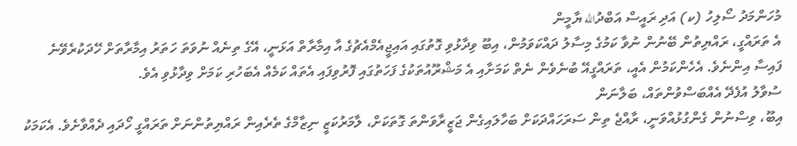މުހަންމަދު ސޯލިހު (ކ) އަދި ރައީސް އަބްދުالله ޔާމީން
އެ ތަރައްގީ، ރައްޔިތުން ބޭނުން ނުވާ ކަމުގެ މިސާލު ދައްކަވަމުން، އިބޫ ވިދާޅުވި ގޮތުގައި އައިޖީއެމްއެޗުގެ އާ އިމާރާތް އަޅަނީ، އޭގެ ތިނެއް ނުވަތަ ހަތަރު އިމާރާތަށް ހޭދަކުރެވޭނެ ފައިސާ އިންނެވެ. އެހެންކަމުން އެއީ، ތަރައްގީއޭ ބުނެވެން ނެތް ކަމަށާއި އެ މަޝްރޫއުތަކުގެ ފަހަތުގައި ފޮރުވިފައި އެތައް ކަމެއް އެބަހުރި ކަމަށް ވިދާޅުވި އެވެ.
ސުވާލު އުފެދޭ އެއްބަސްވުންތައް، ބަލާނަން
އިބޫ، ވިސްނުން ގެންގުޅުއްވަނީ، ރާއްޖެ ތިން ސަރަހައްދަކަށް ބަހާލައިގެން ޖަޒީރާވަންތަ ގޮތަކަށް، ލާމަރުކަޒީ ނިޒާމްގެ ތެރެއިން ރައްޔިތުންނަށް ތަރައްގީ ހޯދައި ދެއްވާށެވެ. އެކަމަކު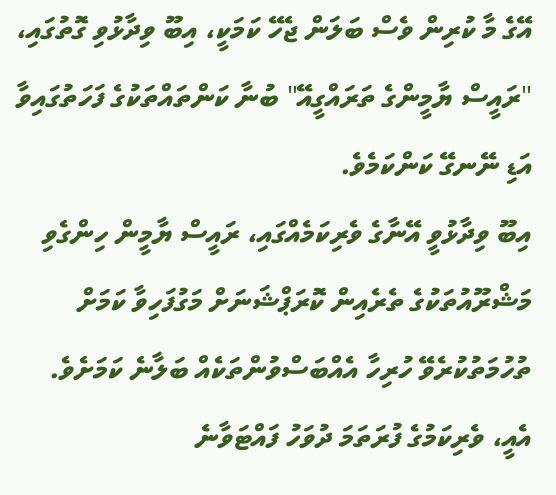އޭގެ މާ ކުރިން ވެސް ބަލަން ޖެހޭ ކަމަކީ، އިބޫ ވިދާޅުވި ގޮތުގައި، "ރައީސް ޔާމީންގެ ތަރައްގީއޭ" ބުނާ ކަންތައްތަކުގެ ފަހަތުގައިވާ އަޑި ނޭނގޭ ކަންކަމެވެ.
އިބޫ ވިދާޅުވީ އޭނާގެ ވެރިކަމެއްގައި، ރައީސް ޔާމީން ހިންގެވި މަޝްރޫއުތަކުގެ ތެރެއިން ކޮރަޕްޝަނަށް މަގުފަހިވާ ކަމަށް ތުހުމަތުކުރެވޭ ހުރިހާ އެއްބަސްވުންތަކެއް ބަލާނެ ކަމަށެވެ. އެއީ، ވެރިކަމުގެ ފުރަތަމަ ދުވަހު ފައްޓަވާނެ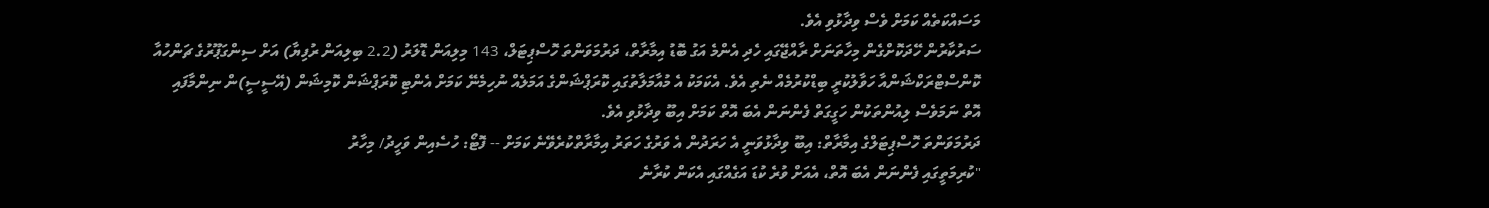މަސައްކަތެއް ކަމަށް ވެސް ވިދާޅުވި އެވެ.
ސަރުކާރުން ހޭދަކޮށްގެން މިހާތަނަށް ރާއްޖޭގައި ހެދި އެންމެ އަގު ބޮޑު އިމާރާތް، ދަރުމަވަންތަ ހޮސްޕިޓަލް، 143 މިލިއަން ޑޮލަރު (2.2 ބިލިއަން ރުފިޔާ) އަށް ސިންގަޕޫރުގެ ޗަންހުއާ ކޮންސްޓްރަކްޝަންއާ ހަވާލުކުރީ ބިޑްކުރުމެއް ނެތި އެވެ. އެކަމަކު އެ މުއާމަލާތުގައި ކޮރަޕްޝަންގެ އަމަލެއް ނުހިމެނޭ ކަމަށް އެންޓި ކޮރަޕްޝަން ކޮމިޝަން (އޭސީސީ)ން ނިންމާފައި އޮތް ނަމަވެސް ލިއުންތަކުން ހަގީގަތް ފެންނަން އެބަ އޮތް ކަމަށް އިބޫ ވިދާޅުވި އެވެ.
ދަރުމަވަންތަ ހޮސްޕިޓަލްގެ އިމާރާތް: އިބޫ ވިދާޅުވަނީ އެ ހަރަދުން އެ ވަރުގެ ހަތަރު އިމާރާތްކުރެވޭނެ ކަމަށް -- ފޮޓޯ: ހުސެއިން ވަހީދު/ މިހާރު
"ކުރިމަތީގައި ފެންނަން އެބަ އޮތް، އެއަށް ވުރެ ކުޑަ އަގެއްގައި އެކަން ކުރާނެ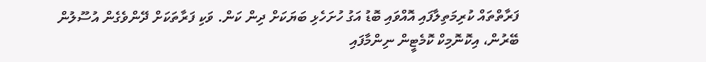ފަރާތްތައް ކުރިމަތިލާފައި އޮއްވައި ބޮޑު އަގު ހުށަހެޅި ބަޔަކަށް ދިން ކަން. ވަކި ފަރާތަކަށް ދޭންވެގެން އުސޫލުން ބޭރުން، އިކޮނޮމިކް ކޮމެޓީން ނިންމާފައި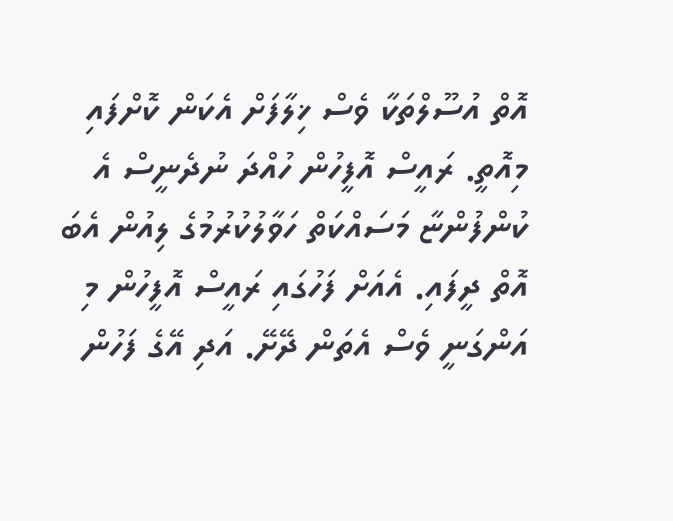އޮތް އުސޫލްތަކާ ވެސް ޚިލާފަށް އެކަން ކޮށްފައި މިއޮތީ. ރައީސް އޮފީހުން ހުއްދަ ނުދެނީސް އެ ކުންފުންޏާ މަސައްކަތް ހަވާލުކުރުމުގެ ލިއުން އެބަ އޮތް ދީފައި. އެއަށް ފަހުގައި ރައީސް އޮފީހުން މި އަންގަނީ ވެސް އެތަން ދޭށޭ. އަދި އޭގެ ފަހުން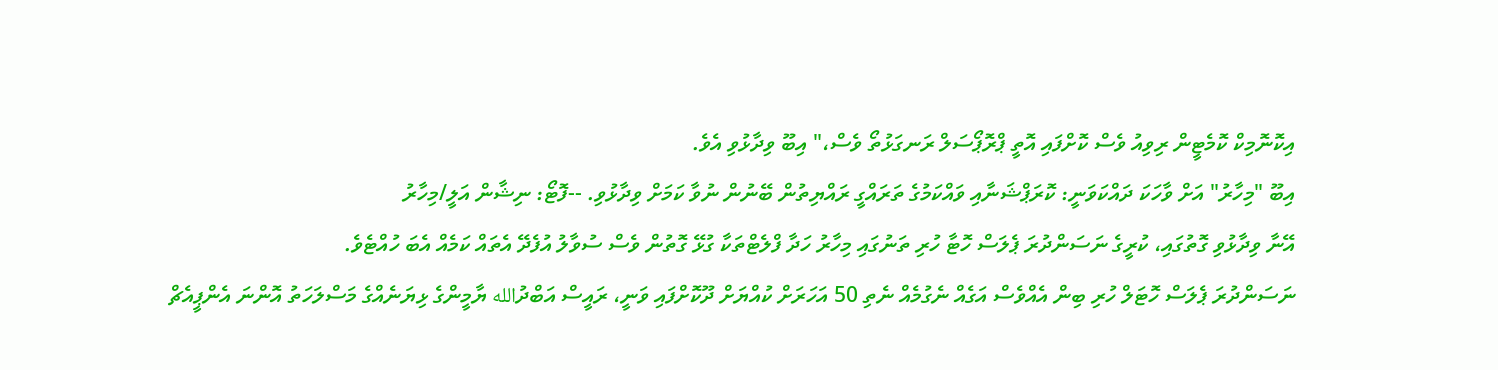އިކޮނޮމިކް ކޮމެޓީން ރިވިއު ވެސް ކޮށްފައި އޮތީ ޕްރޮޕޯސަލް ރަނގަޅުތޯ ވެސް،" އިބޫ ވިދާޅުވި އެވެ.
އިބޫ "މިހާރު" އަށް ވާހަކަ ދައްކަވަނީ: ކޮރަޕްޝަނާއި ވައްކަމުގެ ތަރައްގީ ރައްޔިތުން ބޭނުން ނުވާ ކަމަށް ވިދާޅުވި. --ފޮޓޯ: ނިޝާން އަލީ/މިހާރު
އޭނާ ވިދާޅުވި ގޮތުގައި، ކުރީގެ ނަސަންދުރަ ޕެލަސް ހޮޓާ ހުރި ތަނުގައި މިހާރު ހަދާ ފްލެޓްތަކާ ގުޅޭ ގޮތުން ވެސް ސުވާލު އުފެދޭ އެތައް ކަމެއް އެބަ ހުއްޓެވެ.
ނަސަންދުރަ ޕެލަސް ހޮޓަލް ހުރި ބިން އެއްވެސް އަގެއް ނެގުމެއް ނެތި 50 އަހަރަށް ކުއްޔަށް ދޫކޮށްފައި ވަނީ، ރައީސް އަބްދުالله ޔާމީންގެ ޅިޔަނެއްގެ މަސްލަހަތު އޮންނަ އެންޕީއެޗް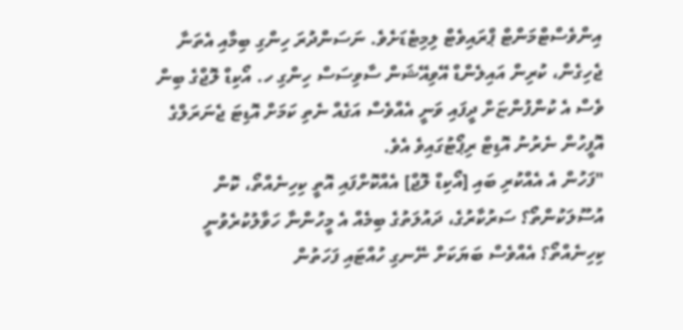އިންވެސްޓްމަންޓް ޕްރައިވެޓް ލިމިޓެޑަށެވެ. ނަސަންދުރަ ހިންގި ބިމާއި އެތަނާ ޖެހިގެން، ކުރިން އައިލެންޑް އޭވިއޭޝަން ސާވިސަސް ހިންގި ހ. އޯކިޑް ލޮޖްގެ ބިން ވެސް އެ ކުންފުންޏަށް ދީފައި ވަނީ އެއްވެސް އަގެއް ނެތި ކަމަށް އޮޑިޓަ ޖެނަރަލްގެ އޮފީހުން ނެރުނު އޮޑިޓް ރިޕޯޓުގައިވެ އެވެ.
"ފަހުން އެ އެއްކުރި ބައި [އޯކިޑް ލޮޖް] އެއްކޮށްފައި އޮތީ ކިހިނެއްތޯ، ކޮން އުސޫލަކުންތޯ؟ ސަރުކާރުގެ، ދައުލަތުގެ ބިމެއް އެ މީހުންނާ ހަވާލުކުރެވުނީ ކިހިނެއްތޯ؟ އެއްވެސް ބަޔަކަށް ނޭނގި ހުއްޓައި ފަހަތުން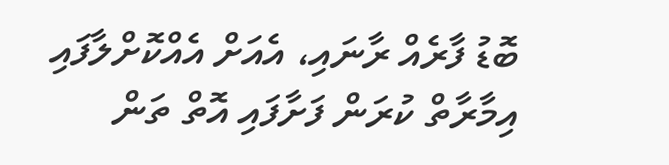ބޮޑު ފާރެއް ރާނައި، އެއަށް އެއްކޮށްލާފައި އިމާރާތް ކުރަން ފަށާފައި އޮތް ތަން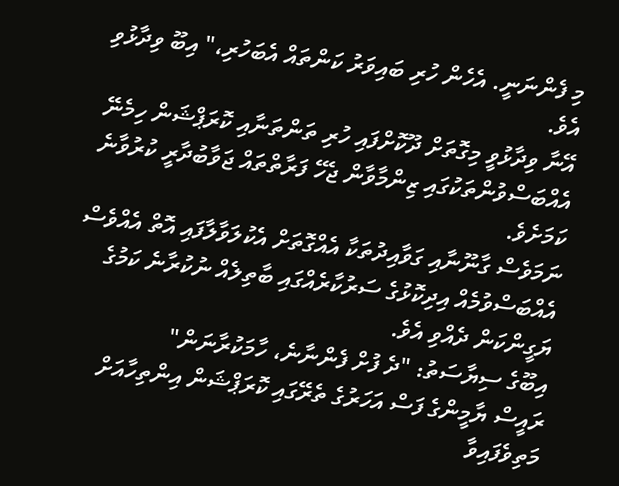މި ފެންނަނީ. އެހެން ހުރި ބައިވަރު ކަންތައް އެބަހުރި،" އިބޫ ވިދާޅުވި އެވެ.
އޭނާ ވިދާޅުވީ މިގޮތަށް ދޫކޮށްފައި ހުރި ތަންތަނާއި ކޮރަޕްޝަން ހިމެނޭ އެއްބަސްވުންތަކުގައި ޒިންމާވާން ޖެހޭ ފަރާތްތައް ޖަވާބުދާރީ ކުރުވާނެ ކަމަށެވެ.
ނަމަވެސް ގާނޫނާއި ގަވާއިދުތަކާ އެއްގޮތަށް އެކުލަވާލާފައި އޮތް އެއްވެސް އެއްބަސްވުމެއް އިދިކޮޅުގެ ސަރުކާރެއްގައި ބާތިލެއް ނުކުރާނެ ކަމުގެ ޔަގީންކަން ދެއްވި އެވެ.
އިބޫގެ ސިޔާސަތު: "ދެ ފުށް ފެންނާނެ، ހާމަކުރާނަން"
ރައީސް ޔާމީންގެ ފަސް އަހަރުގެ ތެރޭގައި ކޮރަޕްޝަން އިންތިހާއަށް މަތިވެފައިވާ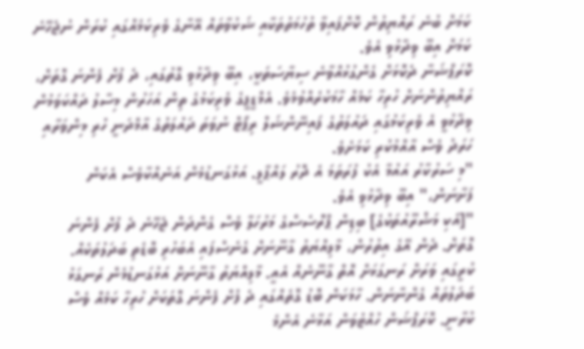ކަމަށް ބުނެ ރައްޔިތުން ކޮށްފައިވާ ތުހުމަތުތަކާއި ޝަކުވާތައް އޭނާގެ ވެރިކަމެއްގައި ކުރަން ނުޖެހޭނެ ކަމަށް އިބޫ ވިދާޅުވި އެވެ.
ކޮރަޕްޝަނާ ދެކޮޅަށް ގެންގުޅުއްވާނެ ސިޔާސަތަކީ، އިބޫ ވިދާޅުވި ގޮތުގައި، ދެ ފުށް ފެންނަ ގޮތަށް، ރައްޔިތުންނަށް ހުރިހާ ކަމެއް ހާމަކުރެއްވުމެވެ. އެމްޑީޕީގެ ވެރިކަމުގެ ތިން އަހަރުން މިސާލު ދައްކަވަމުން ވިދާޅުވީ އެ ވެރިކަމުގައި ދައުލަތުގެ ފައިނޭންޝަލް ރިޕޯޓް ނުވަތަ ދައުލަތުގެ އާމްދަނީ ހުރި މިންވަރާއި ހަރަދު ވެސް އާއްމުކުރި ކަމަށެވެ.
"މި ސަރުކާރު އައުމާ އެކު ފުރަތަމަ އެ ދޮރު ލައްޕާލީ. އަޅުގަނޑުމެން އަނެއްކާވެސް އެކަން ފަށާނަން،" އިބޫ ވިދާޅުވި އެވެ.
"[އެކި މަޝްރޫއުތަކުގެ] ބިޑިން ޕްރޮސެސްގެ މަރުހަލާ ވެސް ގެންދަން ޖެހޭނެ ދެ ފުށް ފެންނަ ގޮތަށް. ދެން އޭގެ އިތުރުން، މާލިއްޔަތު ގާނޫނަށް ގެނެސްފައި އެބަހުރި ބޮޑެތި ބަދަލުތަކެއް. ކުރީގައި ވަރަށް ރަނގަޅަށް އޮތް ގާނޫނެއް އެއީ. މާލިއްޔަތު ގާނޫނަށް އަޅުގަނޑުމެން ރަނގަޅު ބަދަލުތައް ގެންނާނަން. ހާމަކަން ބޮޑު ގޮތެއްގައި ދެ ފުށް ފެންނަ ގޮތަކަށް ހުރިހާ ކަމެއް ވެސް ކުރާނީ. ކޮރަޕްޝަން ހުއްޓުވަން އަޅާނެ އެންމެ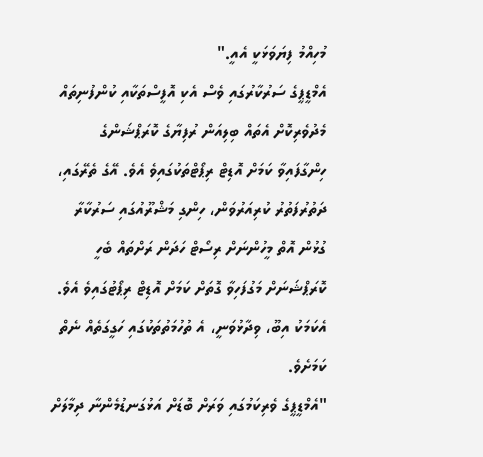މުހިއްމު ފިޔަވަޅަކީ އެއީ."
އެމްޑީޕީގެ ސަރުކާރުގައި ވެސް އެކި އޮފީސްތަކާއި ކުންފުނިތައް މެދުވެރިކޮށް އެތައް ބިލިއަން ރުފިޔާގެ ކޮރަޕްޝަންގެ ހިންގާފައިވާ ކަމަށް އޮޑިޓް ރިޕޯޓްތަކުގައިވެ އެވެ. އޭގެ ތެރޭގައި، ދަތުރުފަތުރު ކުރިއަރުވަން، ހިންގި މަޝްރޫއުގައި ސަރުކާރާ ގުޅުން އޮތް މީހުންނަށް ރިސޯޓް ހަދަން ރަށްތައް ބެހީ ކޮރަޕްޝަނަށް މަގުފަހިވާ ގޮތަށް ކަމަށް އޮޑިޓް ރިޕޯޓުގައިވެ އެވެ.
އެކަމަކު އިބޫ، ވިދާޅުވަނީ، އެ ތުހުމަތުތަކުގައި ހަގީގަތެއް ނެތް ކަމަށެވެ.
"އެމްޑީޕީގެ ވެރިކަމުގައި ވަރަށް ބޮޑަށް އަޅުގަނޑުމެންނާ ދިމާލަށް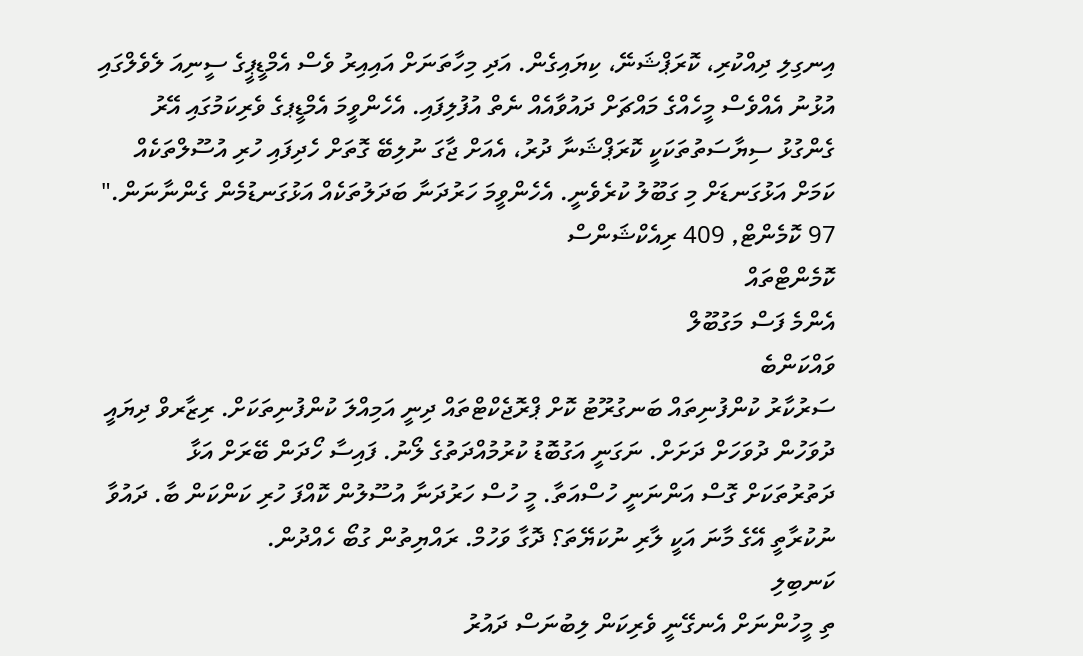އިނގިލި ދިއްކުރި، ކޮރަޕްޝަނޭ، ކިޔައިގެން. އަދި މިހާތަނަށް އައިއިރު ވެސް އެމްޑީޕީގެ ސީނިއަ ލެވެލްގައި އުޅުނު އެއްވެސް މީހެއްގެ މައްޗަށް ދައުވާއެއް ނެތް އުފުލިފައި. އެހެންވީމަ އެމްޑީޕގެ ވެރިކަމުގައި އޭރު ގެންގުޅު ސިޔާސަތުތަކަކީ ކޮރަޕްޝަނާ ދުރު، އެއަށް ޖާގަ ނުލިބޭ ގޮތަށް ހެދިފައި ހުރި އުސޫލްތަކެއް ކަމަށް އަޅުގަނޑަށް މި ގަބޫލު ކުރެވެނީ. އެހެންވީމަ ހަރުދަނާ ބަދަލުތަކެއް އަޅުގަނޑުމެން ގެންނާނަން."
97 ކޮމެންޓް, 409 ރިއެކްޝަންސް
ކޮމެންޓްތައް
އެންމެ ފަސް މަގުބޫލް
ވައްކަންބެ
ސަރުކާރު ކުންފުނިތައް ބަނގުރޫޓު ކޮށް ޕްރޮޖެކްޓްތައް ދިނީ އަމިއްލަ ކުންފުނިތަކަށް. ރިޒާރވް ދިޔައީ ދުވަހުން ދުވަހަށް ދަށަށް. ނަގަނީ އަގުބޮޑު ކުރުމުއްދަތުގެ ލޯނު. ފައިސާ ހޯދަން ބޭރަށް އަޅާ ދަތުރުތަކަށް ގޮސް އަންނަނީ ހުސްއަތާ. މީ ހުސް ހަރުދަނާ އުސޫލުން ކޮއްފަ ހުރި ކަންކަން ބާ. ދައުވާ ނުކުރާތީ އޭގެ މާނަ އަކީ ލާރި ނުކަޔޭތަ؟ ދޮގާ ވަހުމް. ރައްޔިތުން ގުބޯ ހެއްދުން.
ކަނބިލި
ތި މީހުންނަށް އެނގޭނީ ވެރިކަން ލިބުނަސް ދައުރު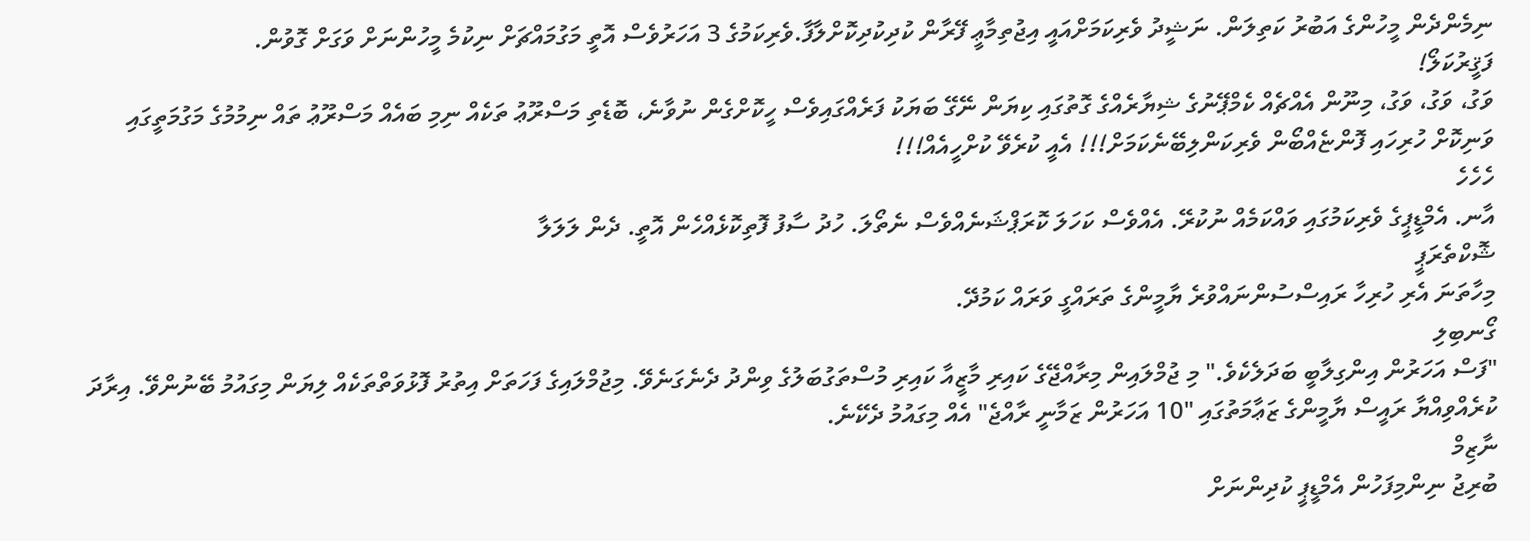ނިމެންދެން މީހުންގެ އަބުރު ކަތިލަން. ނަޝީދު ވެރިކަމަށްއައީ އިޖުތިމާޢީ ފޭރާން ކުދިކުދިކޮށްލާފާ.ވެރިކަމުގެ 3 އަހަރުވެސް އޮތީ މަގުމައްޗަށް ނިކުމެ މީހުންނަށް ވަގަށް ގޮވުން.
ފަޤީރުކަލޯ!
ވަގު، ވަގު، ވަގު، މިނޫން އެއްޗެއް ކެމްޕޭނުގެ ޝިޔާރެއްގެ ގޮތުގައި ކިޔަން ނޭގޭ ބަޔަކު ފަރެއްގައިވެސް ހީކޮށްގެން ނުވާނެ، ބޮޑެތި މަސްރޫޢު ތަކެއް ނިމި ބައެއް މަސްރޫޢު ތައް ނިމުމުގެ މަގުމަތީގައި ވަނިކޮށް ހުރިހައި ފޮންޏެއްބޯން ވެރިކަންލިބޭނެކަމަށް!!! އެއީ ކުރެވޭ ކުށްހީއެއް!!!
ހެހެހެ
އާނ. އެމްޑީޕީގެ ވެރިކަމުގައި ވައްކަމެއް ނުކުރޭ. އެއްވެސް ކަހަލަ ކޮރަޕްޝަނެއްވެސް ނެތޯލަ. ހުދު ސާފު ފޮތިކޮޅެއްހެން އޮތީ. ދެން ލަލަލާ
ޝޮކްތެރަޕީ
މިހާތަނަ އެރި ހުރިހާ ރައިސްސުންނައްވުރެ ޔާމީންގެ ތަރައްގީ ވަރައް ކަމުދޭ.
ގޯނބިލި
"ފަސް އަހަރުން އިންގިލާބީ ބަދަލެކެވެ." މި ޖުމްލައިން މިރާއްޖޭގެ ކައިރި މާޒީއާ ކައިރި މުސްތަގުބަލުގެ ވިންދު ދެނެގަނެވޭ. މިޖުމްލައިގެ ފަހަތަށް އިތުރު ފޮޅުވަތްތަކެއް ލިޔަން މިގައުމު ބޭނުންވޭ. އިރާދަ ކުރެއްވިއްޔާ ރައީސް ޔާމީންގެ ޒަޢާމަތުގައި "10 އަހަރުން ޒަމާނީ ރާއްޖެ" އެއް މިގައުމު ދެކޭނެ.
ނާޒިމް
ބުރިޖު ނިންމިފަހުން އެމްޑީޕީ ކުދިންނަށް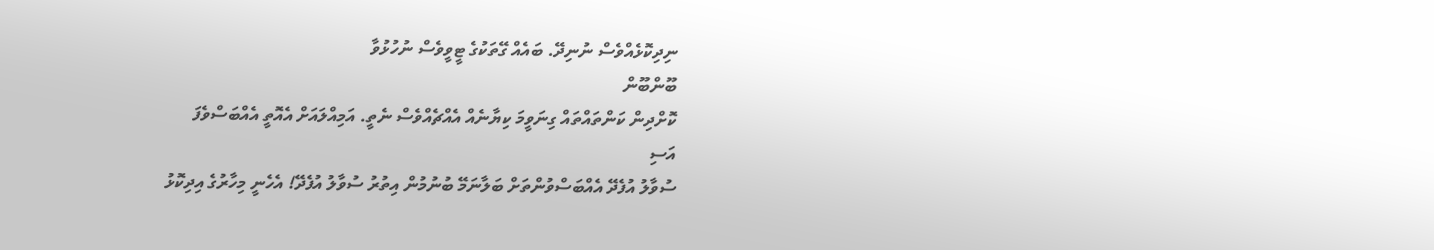ނިދިކޮޅެއްވެސް ނުނިދޭ. ބައެއް ގޭތަކުގެ ޓީވީވެސް ނުހުޅުވާ
ބޫންބޫން
ކޮށްދިން ކަންތައްތައް ގިނަވީމަ ކިޔާނެއް އެއްޗެއްވެސް ނެތީ. އަމިއްލައަށް އެއޮތީ އެއްބަސްވެފަ
އަސި
ސުވާލު އުފެދޭ އެއްބަސްވުންތަށް ބަލާނަމޭ ބުނުމުން އިތުރު ސުވާލު އުފެދޭ! އެހެނީ މިހާރުގެ އިދިކޮޅު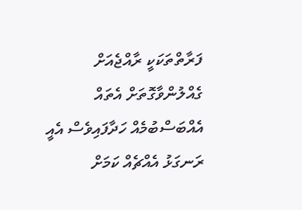ފަރާތްތަކަކީ ރާއްޖެއަށް ގެއްލުންވާގޮތަށް އެތައް އެއްބަސްބުމެއް ހަދާފައިވެސް އެއީ ރަނގަޅު އެއްޗެއް ކަމަށް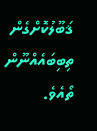ޤަބޫލުކޮށްގެން ތިބިބައެއްނޫން ތޯއެވެ.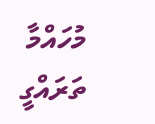މުހައްމާ
ތަރައްގީ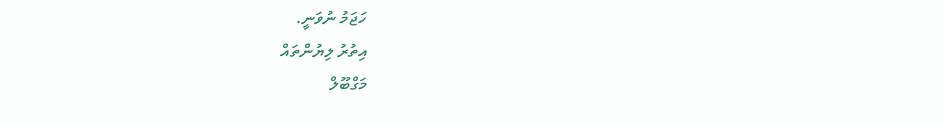ހަޖަމު ނުވަނީ.
އިތުރު ލިޔުންތައް
މަގްބޫލް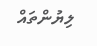ލިޔުންތައް